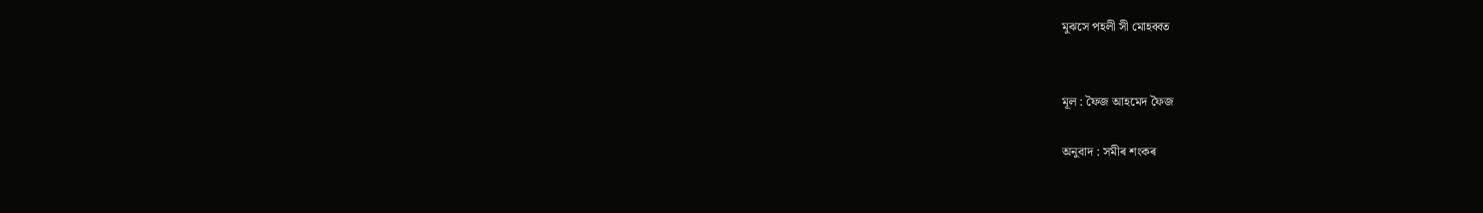মুঝসে পহলী সী মোহব্বত


মূল : ফৈজ আহমেদ ফৈজ

অনুবাদ : সমীৰ শংকৰ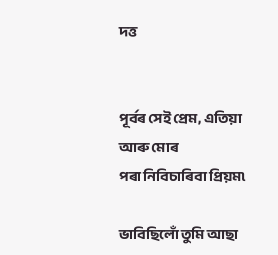দত্ত


পূৰ্বৰ সেই প্ৰেম, এতিয়া আৰু মোৰ
পৰা নিবিচাৰিবা প্ৰিয়ম৷

ভাবিছিলোঁ তুমি আছা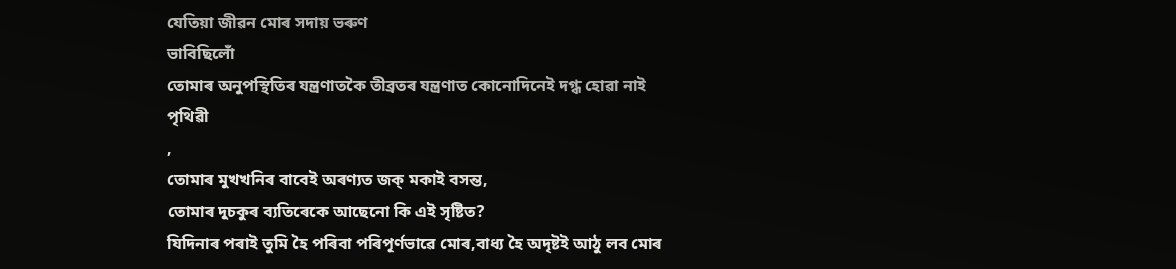যেতিয়া জীৱন মোৰ সদায় ভৰুণ
ভাবিছিলোঁ
তোমাৰ অনুপস্থিতিৰ যন্ত্ৰণাতকৈ তীব্ৰতৰ যন্ত্ৰণাত কোনোদিনেই দগ্ধ হোৱা নাই
পৃথিৱী
,
তোমাৰ মুখখনিৰ বাবেই অৰণ্যত জক্ মকাই বসন্ত,
তোমাৰ দুচকুৰ ব্যতিৰেকে আছেনো কি এই সৃষ্টিত?
যিদিনাৰ পৰাই তুমি হৈ পৰিবা পৰিপূৰ্ণভাৱে মোৰ,বাধ্য হৈ অদৃষ্টই আঠু লব মোৰ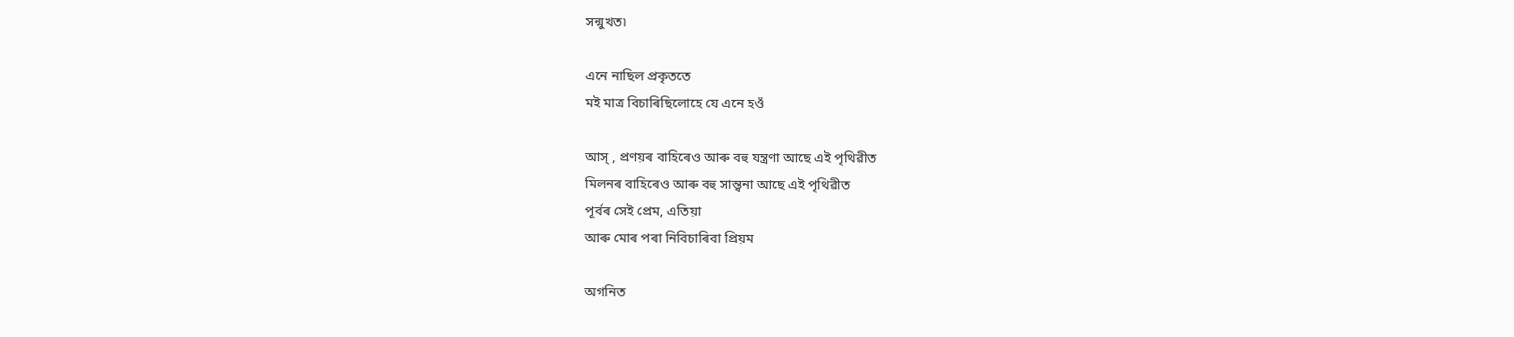সন্মুখত৷

এনে নাছিল প্ৰকৃততে
মই মাত্ৰ বিচাৰিছিলোহে যে এনে হওঁ

আস্ , প্ৰণয়ৰ বাহিৰেও আৰু বহু যন্ত্ৰণা আছে এই পৃথিৱীত
মিলনৰ বাহিৰেও আৰু বহু সান্ত্বনা আছে এই পৃথিৱীত
পূৰ্বৰ সেই প্ৰেম, এতিয়া
আৰু মোৰ পৰা নিবিচাৰিবা প্ৰিয়ম

অগনিত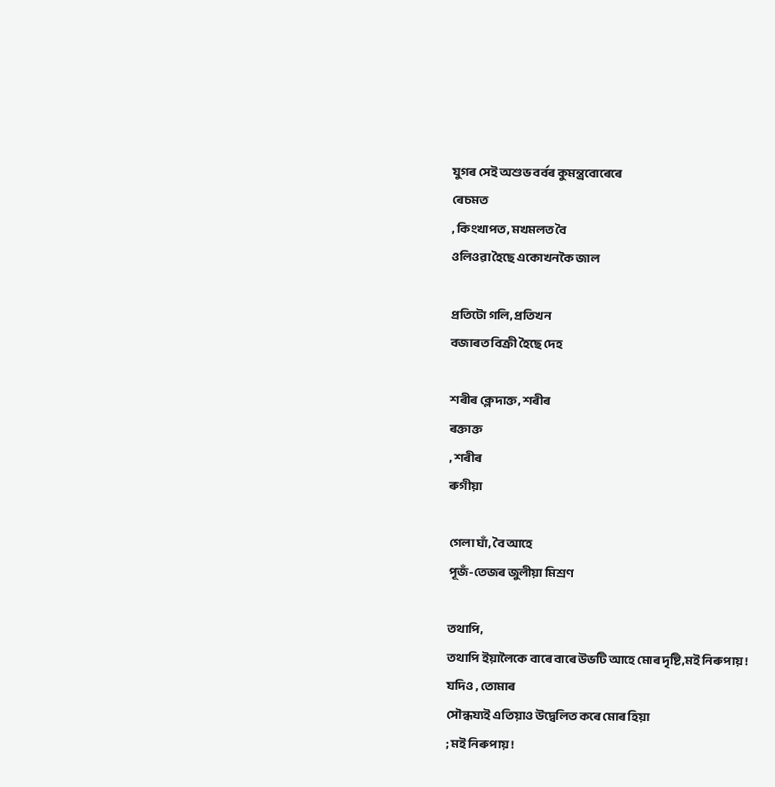যুগৰ সেই অশুভ বৰ্বৰ কুমন্ত্ৰবোৰেৰে
ৰেচমত
, কিংখাপত, মখমলত বৈ
ওলিওৱা হৈছে একোখনকৈ জাল

প্ৰতিটো গলি, প্ৰতিখন
বজাৰত বিক্ৰী হৈছে দেহ

শৰীৰ ক্লেদাক্ত, শৰীৰ
ৰক্তাক্ত
, শৰীৰ
ৰুগীয়া

গেলা ঘাঁ, বৈ আহে
পূজঁ-তেজৰ জুলীয়া মিশ্ৰণ

তথাপি,
তথাপি ইয়ালৈকে বাৰে বাৰে উভটি আহে মোৰ দৃষ্টি,মই নিৰুপায়!
যদিও , তোমাৰ
সৌন্ধয্যই এতিয়াও উদ্বেলিত কৰে মোৰ হিয়া
; মই নিৰুপায়!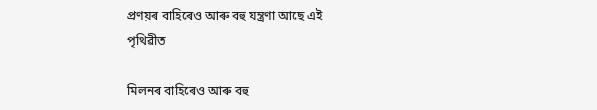প্ৰণয়ৰ বাহিৰেও আৰু বহু যন্ত্ৰণা আছে এই
পৃথিৱীত

মিলনৰ বাহিৰেও আৰু বহু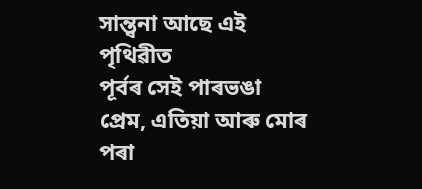সান্ত্বনা আছে এই পৃথিৱীত
পূৰ্বৰ সেই পাৰভঙা প্ৰেম, এতিয়া আৰু মোৰ পৰা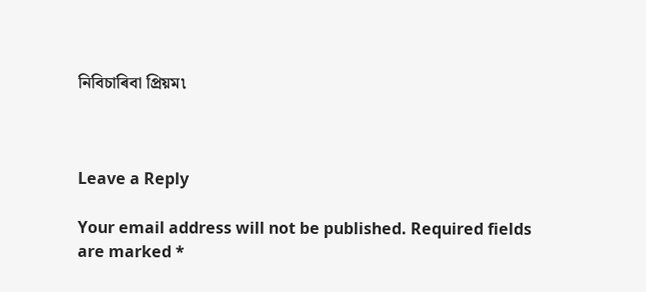নিবিচাৰিবা প্ৰিয়ম৷



Leave a Reply

Your email address will not be published. Required fields are marked *